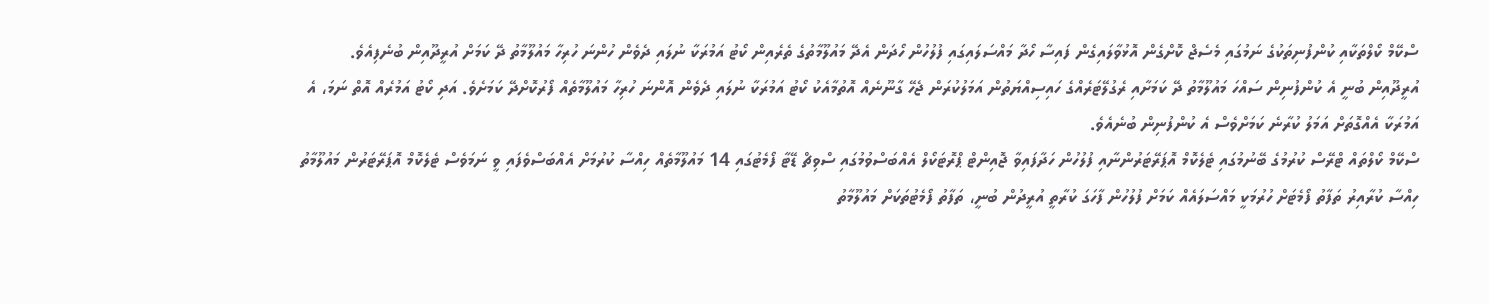ސްކޭމް ކޯލްތަކާއި ކުންފުނިތަކުގެ ނަމުގައި މެސެޖް ކޮށްގެން އޮޅުވާލައިގެން ފައިސާ ހޯދާ މައްސަލައިގައި ފުލުހުން ހޯދަން އެދޭ މައުލޫމާތުގެ ތެރެއިން ކޯޓު އަމުރަކާ ނުލައި ދެވެން ހުންނަ ހުރިހާ މައުލޫމާތު ދޭ ކަމަށް އުރީދޫއިން ބުނެފިއެވެ.
އުރީދޫއިން ބުނީ އެ ކުންފުނިން ސައްހަ މައުލޫމާތު ދޭ ކަމަށާއި ރެގުލޭޓަރެއްގެ ހައިސިއްޔަތުން އަމަލުކުރަން ޖެހޭ ގާނޫނެއް އޮތުމާއެކު ކޯޓު އަމުރަކާ ނުލައި ދެވެން އޮންނަ ހުރިހާ މައުލޫމާތެއް ފޯރުކޮށްދޭ ކަމަށެވެ. އަދި ކޯޓު އަމުރެއް އޮތް ނަމަ، އެ އަމުރަކާ އެއްގޮތަށް އަމަލު ކުރާނެ ކަމަށްވެސް އެ ކުންފުނިން ބުނެއެވެ.
ސްކޭމް ކޯލްތައް ޓްރޭސް ކުރުމުގެ ބޭނުމުގައި ޓެލެކޮމް އޮޕަރޭޓަރުންނާއި ފުލުހުން ހަދާފައިވާ ޖޮއިންޓް ޕްރޮޓަކޯލް އެއްބަސްވުމުގައި ސްވިޗް ޑޭޓާ ފޯމެޓުގައި 14 މައުލޫމާތެއް ހިއްސާ ކުރުމަށް އެއްބަސްވެފައި ވީ ނަމަވެސް ޓެލެކޮމް އޮޕަރޭޓަރުން މައުލޫމާތު ހިއްސާ ކުރާއިރު ތަފާތު ފޯމެޓަށް ހުރުމަކީ މައްސަލައެއް ކަމަށް ފުލުހުން ފާހަގަ ކުރާތީ އުރީދުން ބުނީ، ތަފާތު ފޯމެޓުތަކަށް މައުލޫމާތު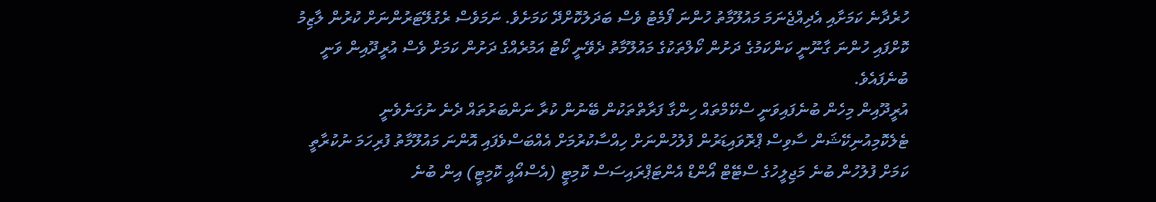ހުރެދާނެ ކަމަށާއި އެދިއްޖެނަމަ މައުލޫމާތު ހުންނަ ފޯމެޓު ވެސް ބަދަލުކޮށްދޭ ކަމަށެވެ. ނަމަވެސް ރެގުލޭޓަރުންނަށް ކުރުން ލާޒިމު ކޮށްފައި ހުންނަ ގާނޫނީ ކަންކަމުގެ ދަށުން ކޯލްތަކުގެ މައުލޫމާތު ދެވޭނީ ކޯޓު އަމުރެއްގެ ދަށުން ކަމަށް ވެސް އުރީދޫއިން ވަނީ ބުނެފައެވެ.
އުރީދޫއިން މިހެން ބުނެފައިވަނީ ސްކޭމްތައް ހިންގާ ފަރާތްތަކުން ބޭނުން ކުރާ ނަންބަރުތައް ދެނެ ނުގަނެވެނީ ޓެލެކޮމިއުނިކޭޝަން ސާވިސް ޕްރޮވައިޑަރުން ފުލުހުންނަށް ހިއްސާކުރުމަށް އެއްބަސްވެފައި އޮންނަ މައުލޫމާތު ފުރިހަމަ ނުކުރާތީ ކަމަށް ފުލުހުން ބުނެ މަޖިލީހުގެ ސްޓޭޓް އޯންޑް އެންޓަޕްރައިސަސް ކޮމިޓީ (އެސްއޯއީ ކޮމިޓީ) އިން ބުނެ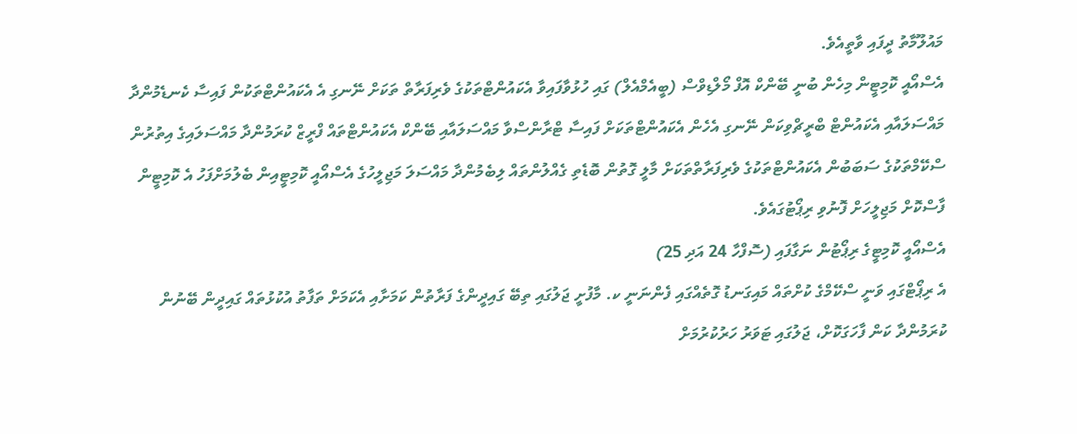މައުލޫމާތު ދީފައި ވާތީއެވެ.
އެސްއޯއީ ކޮމިޓީން މިހެން ބުނީ ބޭންކް އޮފް މޯލްޑިވްސް (ބީއެމްއެލް) ގައި ހުޅުވާފައިވާ އެކައުންޓްތަކުގެ ވެރިފަރާތް ތަކަށް ނޭނގި އެ އެކައުންޓްތަކުން ފައިސާ ކެނޑެމުންދާ މައްސަލައާއި އެކައުންޓް ބްރީޗްވިކަން ނޭނގި އެހެން އެކައުންޓްތަކަށް ފައިސާ ޓްރާންސްވާ މައްސަލައާއި ބޭންކް އެކައުންޓްތައް ފްރީޒް ކުރަމުންދާ މައްސަލައިގެ އިތުރުން ސްކޭމްތަކުގެ ސަބަބުން އެކައުންޓްތަކުގެ ވެރިފަރާތްތަކަށް މާލީ ގޮތުން ބޮޑެތި ގެއްލުންތައް ލިބެމުންދާ މައްސަލަ މަޖިލީހުގެ އެސްއޯއީ ކޮމިޓީއިން ބެލުމަށްފަހު އެ ކޮމިޓީން ފާސްކޮށް މަޖިލީހަށް ފޮނުވި ރިޕޯޓުގައެވެ.
އެސްއޯއީ ކޮމިޓީގެ ރިޕޯޓުން ނަގާފައި (ސޮފްހާ 24 އަދި 25)
އެ ރިޕޯޓްގައި ވަނީ ސްކޭމްގެ ކުށްތައް މައިގަނޑު ގޮތެއްގައި ފެންނަނީ ކ. މާފުށީ ޖަލުގައި ތިބޭ ގައިދީންގެ ފަރާތުން ކަމަށާއި އެކަމަށް ތަފާތު އުކުޅުތައް ގައިދީން ބޭނުން ކުރަމުންދާ ކަން ފާހަގަކޮށް، ޖަލުގައި ޓަވަރު ހަރުކުރުމަށް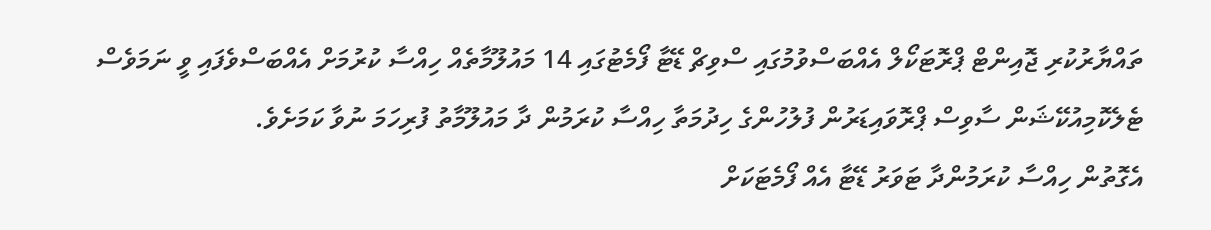ތައްޔާރުކުރި ޖޮއިންޓް ޕްރޮޓަކޯލް އެއްބަސްވުމުގައި ސްވިޗް ޑޭޓާ ފޯމެޓުގައި 14 މައުލޫމާތެއް ހިއްސާ ކުރުމަށް އެއްބަސްވެފައި ވީ ނަމަވެސް ޓެލެކޮމިއުކޭޝަން ސާވިސް ޕްރޮވައިޑަރުން ފުލުހުންގެ ހިދުމަތާ ހިއްސާ ކުރަމުން ދާ މައުލޫމާތު ފުރިހަމަ ނުވާ ކަމަށެވެ.
އެގޮތުން ހިއްސާ ކުރަމުންދާ ޓަވަރު ޑޭޓާ އެއް ފޯމެޓަކަށް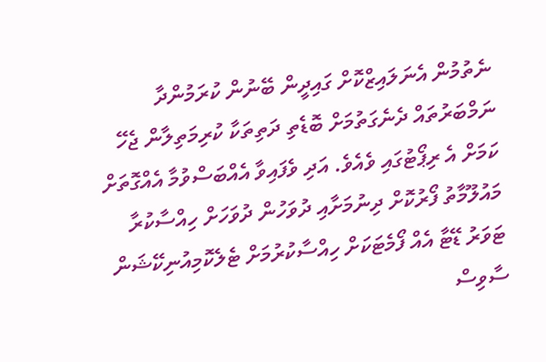ނެތުމުން އެނަލައިޒްކޮށް ގައިދީން ބޭނުން ކުރަމުންދާ ނަމްބަރުތައް ދެނެގަތުމަށް ބޮޑެތި ދަތިތަކާ ކުރިމަތިލާން ޖެހޭ ކަމަށް އެ ރިޕޯޓުގައި ވެއެވެ. އަދި ވެފައިވާ އެއްބަސްވުމާ އެއްގޮތަށް މައުލޫމާތު ފޯރުކޮށް ދިނުމަށާއި ދުވަހުން ދުވަހަށް ހިއްސާކުރާ ޓަވަރު ޑޭޓާ އެއް ފޯމެޓަކަށް ހިއްސާކުރުމަށް ޓެލެކޮމިއުނިކޭޝަން ސާވިސް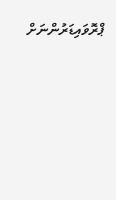ޕްރޮވައިޑަރުންނަށް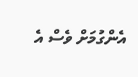އެންގުމަށް ވެސް އެ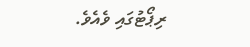ރިޕޯޓުގައި ވެއެވެ.